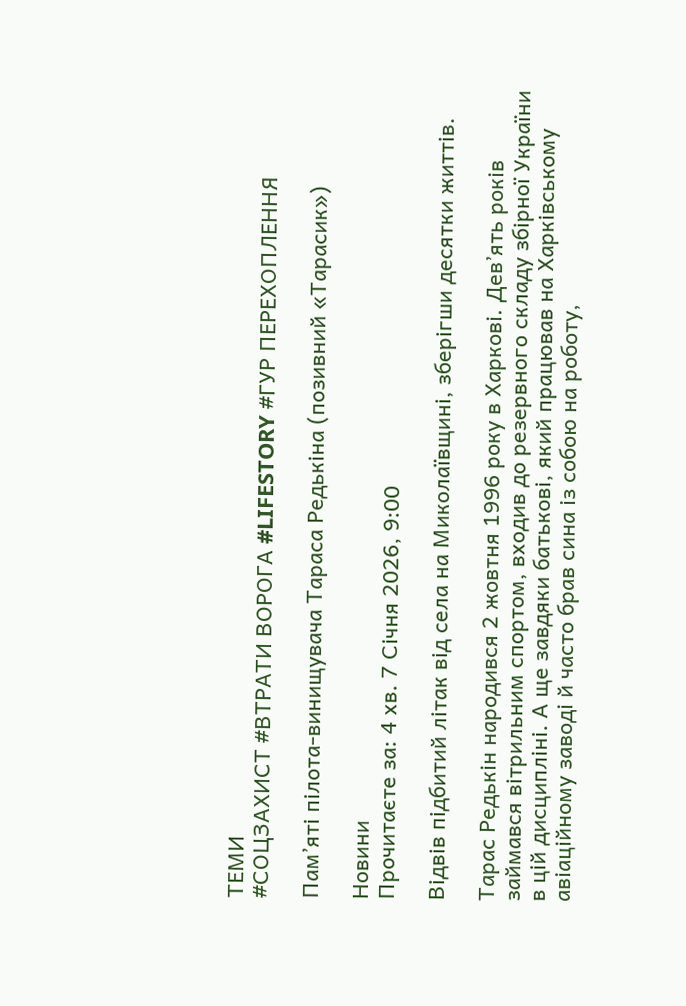ТЕМИ
#СОЦЗАХИСТ #ВТРАТИ ВОРОГА #LIFESTORY #ГУР ПЕРЕХОПЛЕННЯ

Пам’яті пілота-винищувача Тараса Редькіна (позивний «Тарасик»)

Новини
Прочитаєте за: 4 хв. 7 Січня 2026, 9:00

Відвів підбитий літак від села на Миколаївщині, зберігши десятки життів.

Тарас Редькін народився 2 жовтня 1996 року в Харкові. Дев’ять років займався вітрильним спортом, входив до резервного складу збірної України в цій дисципліні. А ще завдяки батькові, який працював на Харківському авіаційному заводі й часто брав сина із собою на роботу,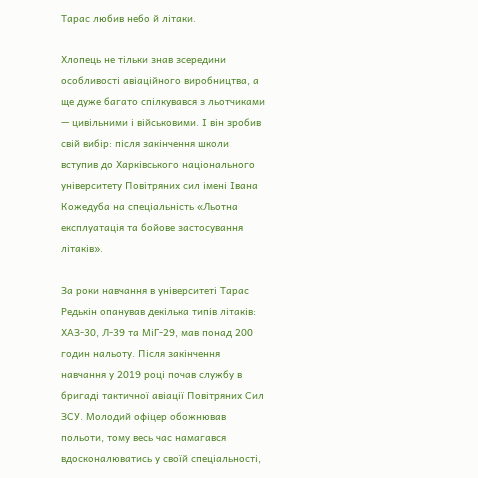Тарас любив небо й літаки.

Хлопець не тільки знав зсередини особливості авіаційного виробництва, а ще дуже багато спілкувався з льотчиками — цивільними і військовими. І він зробив свій вибір: після закінчення школи вступив до Харківського національного університету Повітряних сил імені Івана Кожедуба на спеціальність «Льотна експлуатація та бойове застосування літаків».

За роки навчання в університеті Тарас Редькін опанував декілька типів літаків: ХАЗ-30, Л-39 та МіГ-29, мав понад 200 годин нальоту. Після закінчення навчання у 2019 році почав службу в бригаді тактичної авіації Повітряних Сил ЗСУ. Молодий офіцер обожнював польоти, тому весь час намагався вдосконалюватись у своїй спеціальності,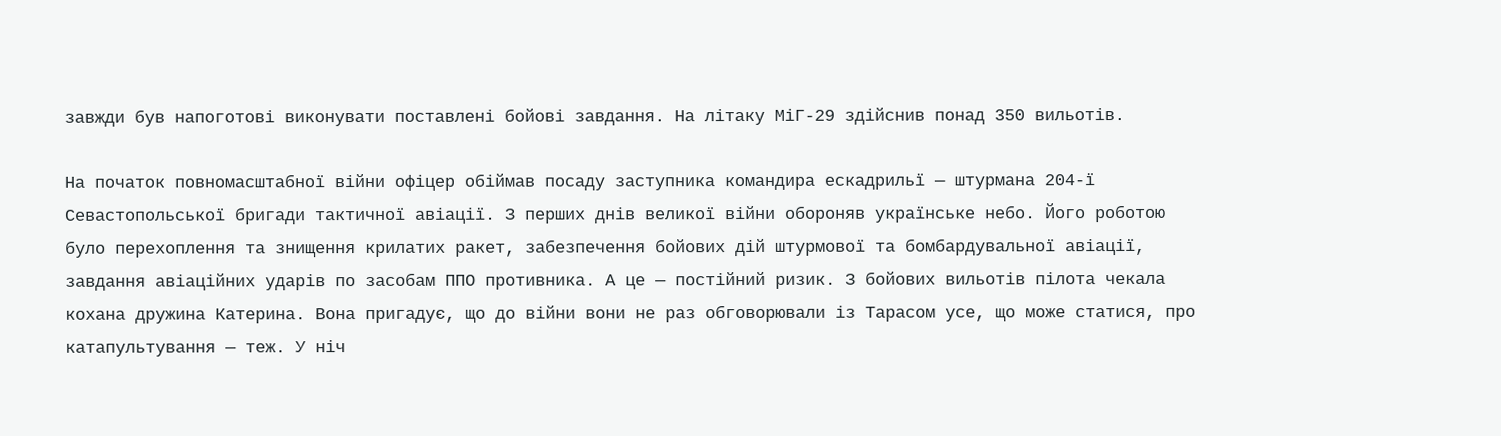завжди був напоготові виконувати поставлені бойові завдання. На літаку МіГ-29 здійснив понад 350 вильотів.

На початок повномасштабної війни офіцер обіймав посаду заступника командира ескадрильї — штурмана 204-ї Севастопольської бригади тактичної авіації. З перших днів великої війни обороняв українське небо. Його роботою було перехоплення та знищення крилатих ракет, забезпечення бойових дій штурмової та бомбардувальної авіації, завдання авіаційних ударів по засобам ППО противника. А це — постійний ризик. З бойових вильотів пілота чекала кохана дружина Катерина. Вона пригадує, що до війни вони не раз обговорювали із Тарасом усе, що може статися, про катапультування — теж. У ніч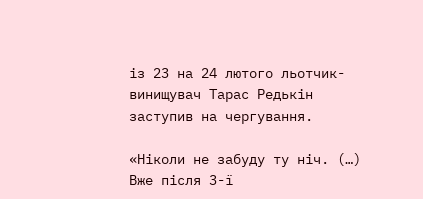із 23 на 24 лютого льотчик-винищувач Тарас Редькін заступив на чергування.

«Ніколи не забуду ту ніч. (…) Вже після 3-ї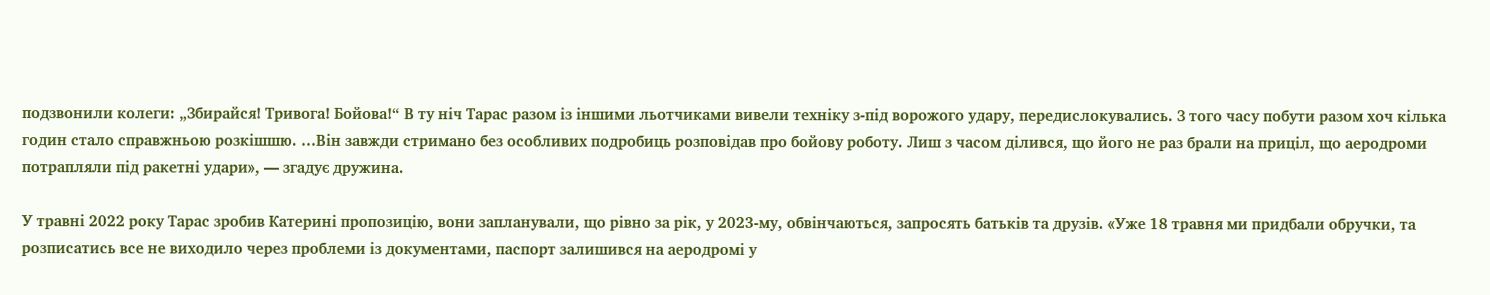подзвонили колеги: „Збирайся! Тривога! Бойова!“ В ту ніч Тарас разом із іншими льотчиками вивели техніку з-під ворожого удару, передислокувались. З того часу побути разом хоч кілька годин стало справжньою розкішшю. …Він завжди стримано без особливих подробиць розповідав про бойову роботу. Лиш з часом ділився, що його не раз брали на приціл, що аеродроми потрапляли під ракетні удари», — згадує дружина.

У травні 2022 року Тарас зробив Катерині пропозицію, вони запланували, що рівно за рік, у 2023-му, обвінчаються, запросять батьків та друзів. «Уже 18 травня ми придбали обручки, та розписатись все не виходило через проблеми із документами, паспорт залишився на аеродромі у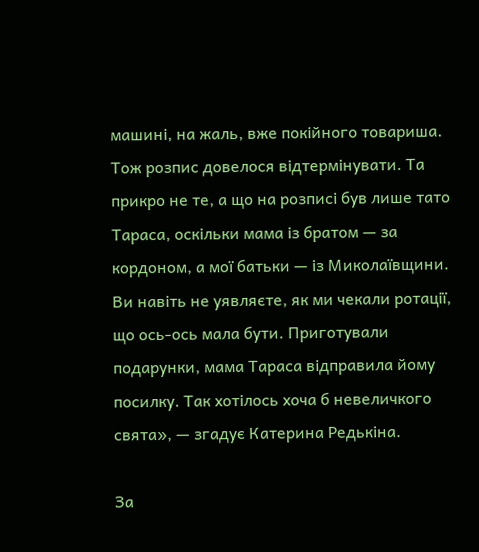машині, на жаль, вже покійного товариша. Тож розпис довелося відтермінувати. Та прикро не те, а що на розписі був лише тато Тараса, оскільки мама із братом — за кордоном, а мої батьки — із Миколаївщини. Ви навіть не уявляєте, як ми чекали ротації, що ось-ось мала бути. Приготували подарунки, мама Тараса відправила йому посилку. Так хотілось хоча б невеличкого свята», — згадує Катерина Редькіна.

За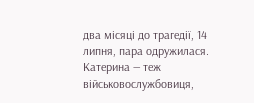два місяці до трагедії, 14 липня, пара одружилася. Катерина — теж військовослужбовиця,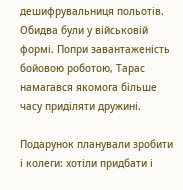дешифрувальниця польотів. Обидва були у військовій формі. Попри завантаженість бойовою роботою, Тарас намагався якомога більше часу приділяти дружині.

Подарунок планували зробити і колеги: хотіли придбати і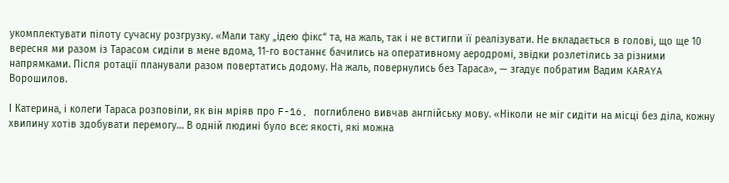укомплектувати пілоту сучасну розгрузку. «Мали таку „ідею фікс“ та, на жаль, так і не встигли її реалізувати. Не вкладається в голові, що ще 10 вересня ми разом із Тарасом сиділи в мене вдома, 11-го востаннє бачились на оперативному аеродромі, звідки розлетілись за різними напрямками. Після ротації планували разом повертатись додому. На жаль, повернулись без Тараса», — згадує побратим Вадим KARAYA Ворошилов.

І Катерина, і колеги Тараса розповіли, як він мріяв про F-16, поглиблено вивчав англійську мову. «Ніколи не міг сидіти на місці без діла, кожну хвилину хотів здобувати перемогу… В одній людині було все: якості, які можна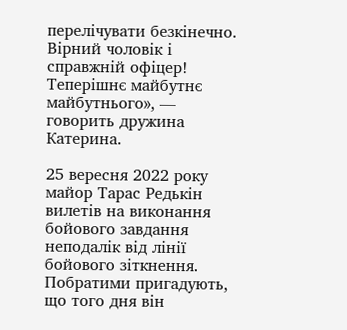перелічувати безкінечно. Вірний чоловік і справжній офіцер! Теперішнє майбутнє майбутнього», — говорить дружина Катерина.

25 вересня 2022 року майор Тарас Редькін вилетів на виконання бойового завдання неподалік від лінії бойового зіткнення. Побратими пригадують, що того дня він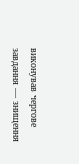виконував чергове завдання — знищення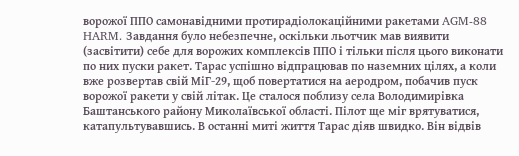ворожої ППО самонавідними протирадіолокаційними ракетами AGM-88 HARM. Завдання було небезпечне, оскільки льотчик мав виявити (засвітити) себе для ворожих комплексів ППО і тільки після цього виконати по них пуски ракет. Тарас успішно відпрацював по наземних цілях, а коли вже розвертав свій МіГ-29, щоб повертатися на аеродром, побачив пуск ворожої ракети у свій літак. Це сталося поблизу села Володимирівка Баштанського району Миколаївської області. Пілот ще міг врятуватися, катапультувавшись. В останні миті життя Тарас діяв швидко. Він відвів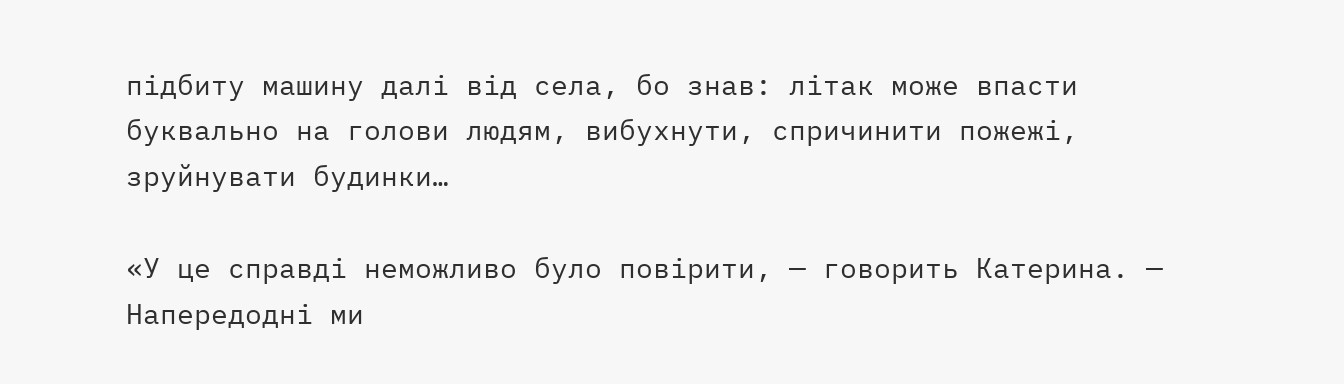підбиту машину далі від села, бо знав: літак може впасти буквально на голови людям, вибухнути, спричинити пожежі, зруйнувати будинки…

«У це справді неможливо було повірити, — говорить Катерина. — Напередодні ми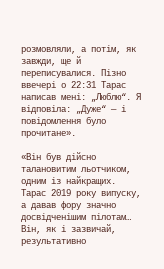розмовляли, а потім, як завжди, ще й переписувалися. Пізно ввечері о 22:31 Тарас написав мені: „Люблю“. Я відповіла: „Дуже“ — і повідомлення було прочитане».

«Він був дійсно талановитим льотчиком, одним із найкращих. Тарас 2019 року випуску, а давав фору значно досвідченішим пілотам… Він, як і зазвичай, результативно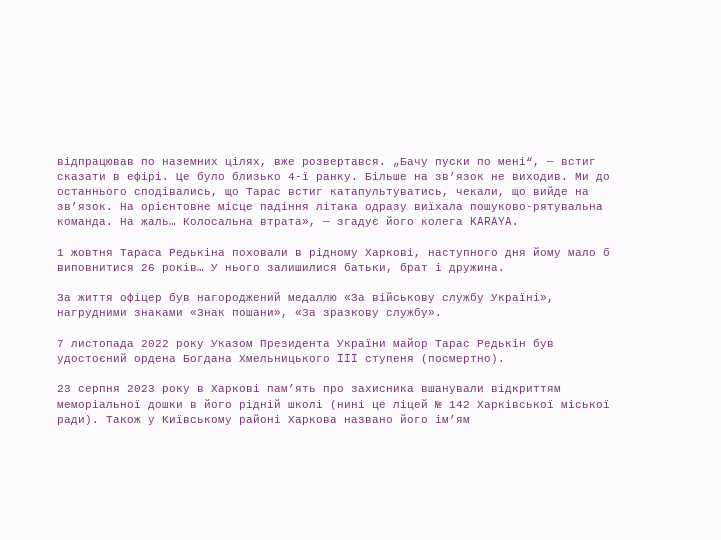відпрацював по наземних цілях, вже розвертався. „Бачу пуски по мені“, — встиг сказати в ефірі. Це було близько 4-ї ранку. Більше на зв’язок не виходив. Ми до останнього сподівались, що Тарас встиг катапультуватись, чекали, що вийде на зв’язок. На орієнтовне місце падіння літака одразу виїхала пошуково-рятувальна команда. На жаль… Колосальна втрата», — згадує його колега KARAYA.

1 жовтня Тараса Редькіна поховали в рідному Харкові, наступного дня йому мало б виповнитися 26 років… У нього залишилися батьки, брат і дружина.

За життя офіцер був нагороджений медаллю «За військову службу Україні», нагрудними знаками «Знак пошани», «За зразкову службу».

7 листопада 2022 року Указом Президента України майор Тарас Редькін був удостоєний ордена Богдана Хмельницького III ступеня (посмертно).

23 серпня 2023 року в Харкові пам’ять про захисника вшанували відкриттям меморіальної дошки в його рідній школі (нині це ліцей № 142 Харківської міської ради). Також у Київському районі Харкова названо його ім’ям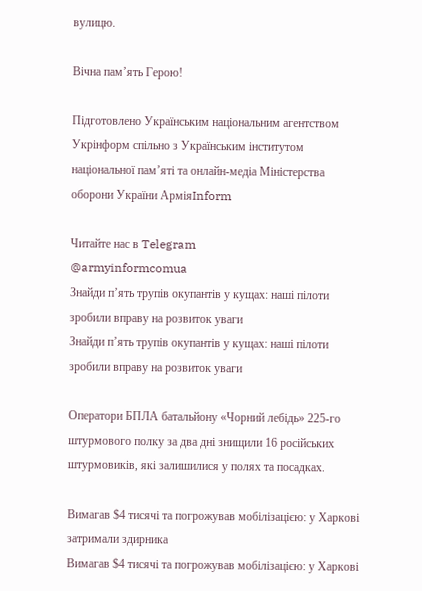вулицю.

Вічна пам’ять Герою!

Підготовлено Українським національним агентством Укрінформ спільно з Українським інститутом національної памʼяті та онлайн-медіа Міністерства оборони України АрміяInform

Читайте нас в Telegram
@armyinformcomua
Знайди п’ять трупів окупантів у кущах: наші пілоти зробили вправу на розвиток уваги
Знайди п’ять трупів окупантів у кущах: наші пілоти зробили вправу на розвиток уваги

Оператори БПЛА батальйону «Чорний лебідь» 225-го штурмового полку за два дні знищили 16 російських штурмовиків, які залишилися у полях та посадках.

Вимагав $4 тисячі та погрожував мобілізацією: у Харкові затримали здирника
Вимагав $4 тисячі та погрожував мобілізацією: у Харкові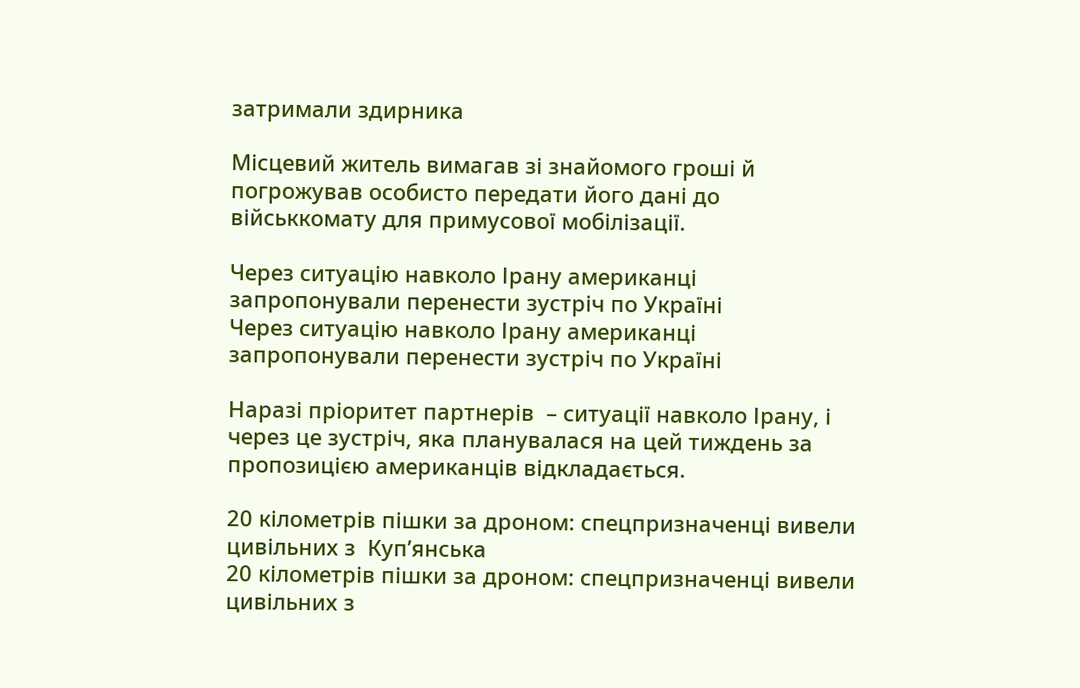затримали здирника

Місцевий житель вимагав зі знайомого гроші й погрожував особисто передати його дані до військкомату для примусової мобілізації.

Через ситуацію навколо Ірану американці запропонували перенести зустріч по Україні
Через ситуацію навколо Ірану американці запропонували перенести зустріч по Україні

Наразі пріоритет партнерів  – ситуації навколо Ірану, і через це зустріч, яка планувалася на цей тиждень за пропозицією американців відкладається.

20 кілометрів пішки за дроном: спецпризначенці вивели цивільних з  Куп’янська
20 кілометрів пішки за дроном: спецпризначенці вивели цивільних з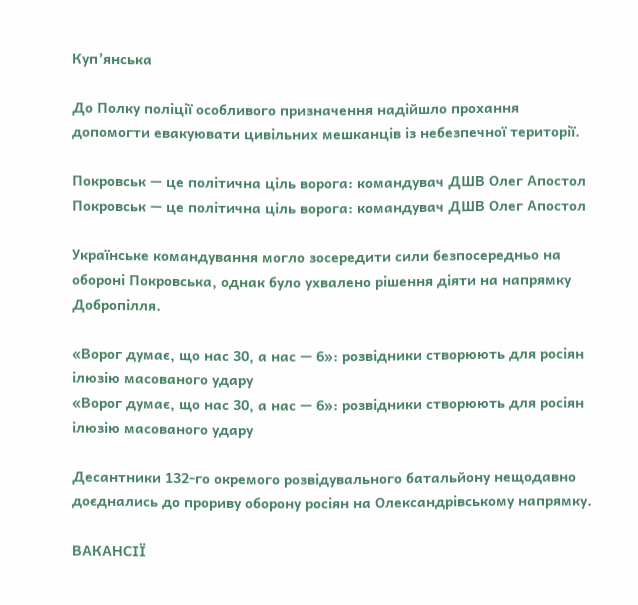Куп’янська

До Полку поліції особливого призначення надійшло прохання допомогти евакуювати цивільних мешканців із небезпечної території.

Покровськ — це політична ціль ворога: командувач ДШВ Олег Апостол
Покровськ — це політична ціль ворога: командувач ДШВ Олег Апостол

Українське командування могло зосередити сили безпосередньо на обороні Покровська, однак було ухвалено рішення діяти на напрямку Добропілля.

«Ворог думає, що нас 30, а нас — 6»: розвідники створюють для росіян ілюзію масованого удару
«Ворог думає, що нас 30, а нас — 6»: розвідники створюють для росіян ілюзію масованого удару

Десантники 132-го окремого розвідувального батальйону нещодавно доєднались до прориву оборону росіян на Олександрівському напрямку.

ВАКАНСІЇ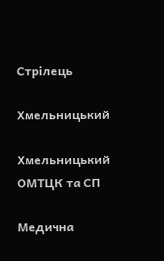Стрілець

Хмельницький

Хмельницький ОМТЦК та СП

Медична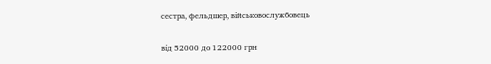сестра, фельдшер, військовослужбовець

від 52000 до 122000 грн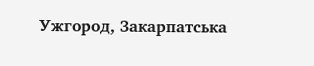Ужгород, Закарпатська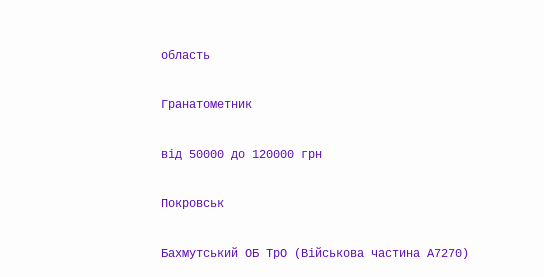область

Гранатометник

від 50000 до 120000 грн

Покровськ

Бахмутський ОБ ТрО (Військова частина А7270)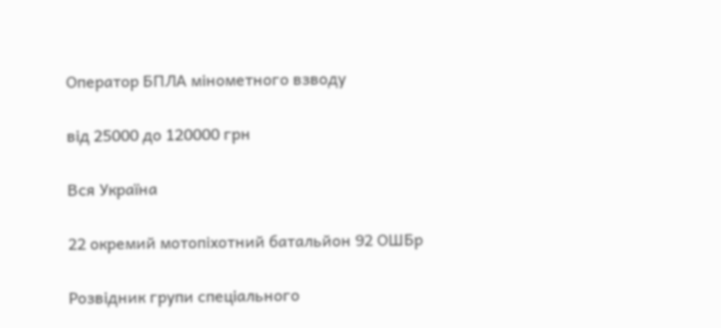Оператор БПЛА мінометного взводу

від 25000 до 120000 грн

Вся Україна

22 окремий мотопіхотний батальйон 92 ОШБр

Розвідник групи спеціального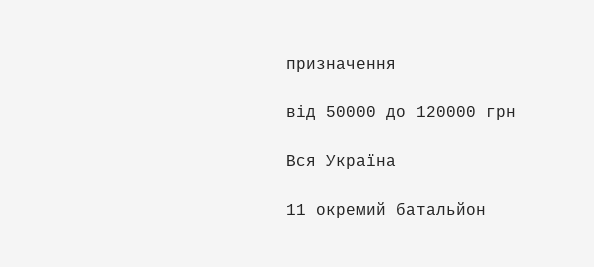призначення

від 50000 до 120000 грн

Вся Україна

11 окремий батальйон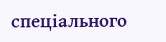спеціального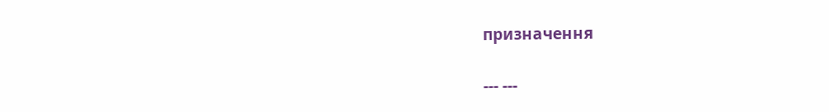призначення

--- ---